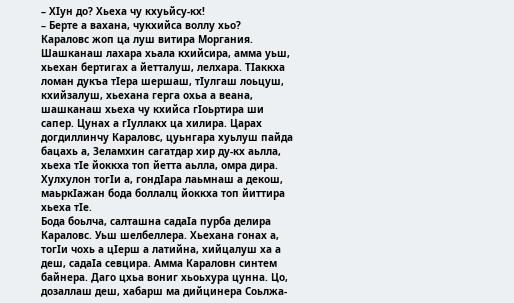– ХIун до? Хьеха чу кхуьйсу-кх!
– Берте а вахана, чукхийса воллу хьо?
Караловс жоп ца луш витира Моргания.
Шашканаш лахара хьала кхийсира, амма уьш, хьехан бертигах а йетталуш, лелхара. ТIаккха ломан дукъа тIера шершаш, тIулгаш лоьцуш, кхийзалуш, хьехана герга охьа а веана, шашканаш хьеха чу кхийса гIоьртира ши сапер. Цунах а гIуллакх ца хилира. Царах догдиллинчу Караловс, цуьнгара хуьлуш пайда бацахь а, Зеламхин сагатдар хир ду-кх аьлла, хьеха тIe йоккха топ йетта аьлла, омра дира. Хулхулон тогIи а, гондIара лаьмнаш а декош, маьркIажан бода боллалц йоккха топ йиттира хьеха тIе.
Бода боьлча, салташна садаIа пурба делира Караловс. Уьш шелбеллера. Хьехана гонах а, тогIи чохь а цIерш а латийна, хийцалуш ха а деш, садаIа севцира. Амма Караловн синтем байнера. Даго цхьа вониг хьоьхура цунна. Цо, дозаллаш деш, хабарш ма дийцинера Соьлжа-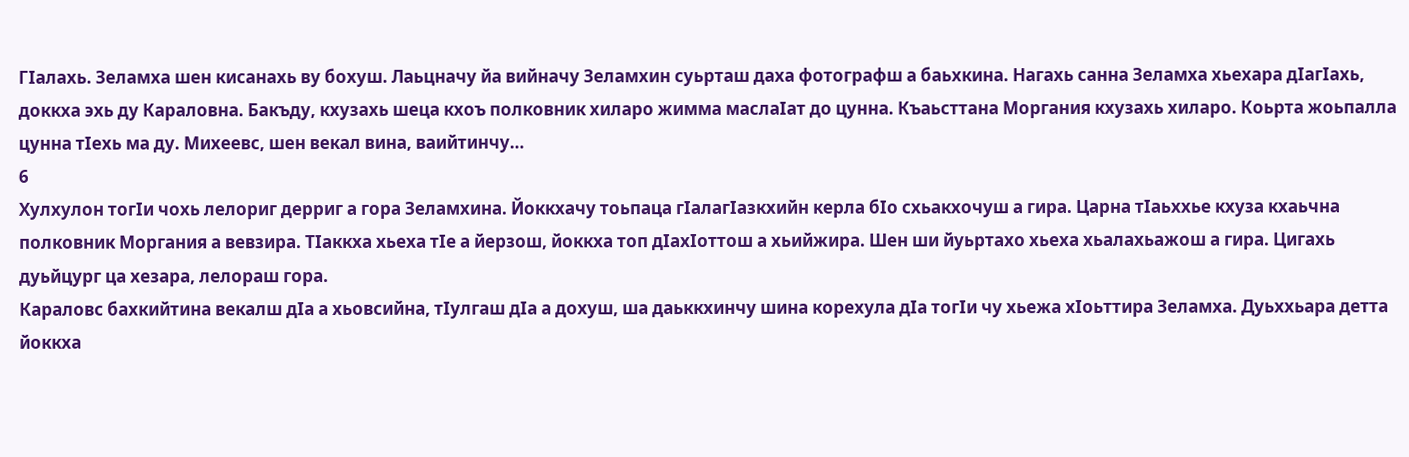ГIалахь. Зеламха шен кисанахь ву бохуш. Лаьцначу йа вийначу Зеламхин суьрташ даха фотографш а баьхкина. Нагахь санна Зеламха хьехара дIагIахь, доккха эхь ду Караловна. Бакъду, кхузахь шеца кхоъ полковник хиларо жимма маслаIат до цунна. Къаьсттана Моргания кхузахь хиларо. Коьрта жоьпалла цунна тIехь ма ду. Михеевс, шен векал вина, ваийтинчу…
6
Хулхулон тогIи чохь лелориг дерриг а гора Зеламхина. Йоккхачу тоьпаца гIалагIазкхийн керла бIо схьакхочуш а гира. Царна тIаьххье кхуза кхаьчна полковник Моргания а вевзира. ТIаккха хьеха тIе а йерзош, йоккха топ дIахIоттош а хьийжира. Шен ши йуьртахо хьеха хьалахьажош а гира. Цигахь дуьйцург ца хезара, лелораш гора.
Караловс бахкийтина векалш дIа а хьовсийна, тIулгаш дIа а дохуш, ша даьккхинчу шина корехула дIа тогIи чу хьежа хIоьттира Зеламха. Дуьххьара детта йоккха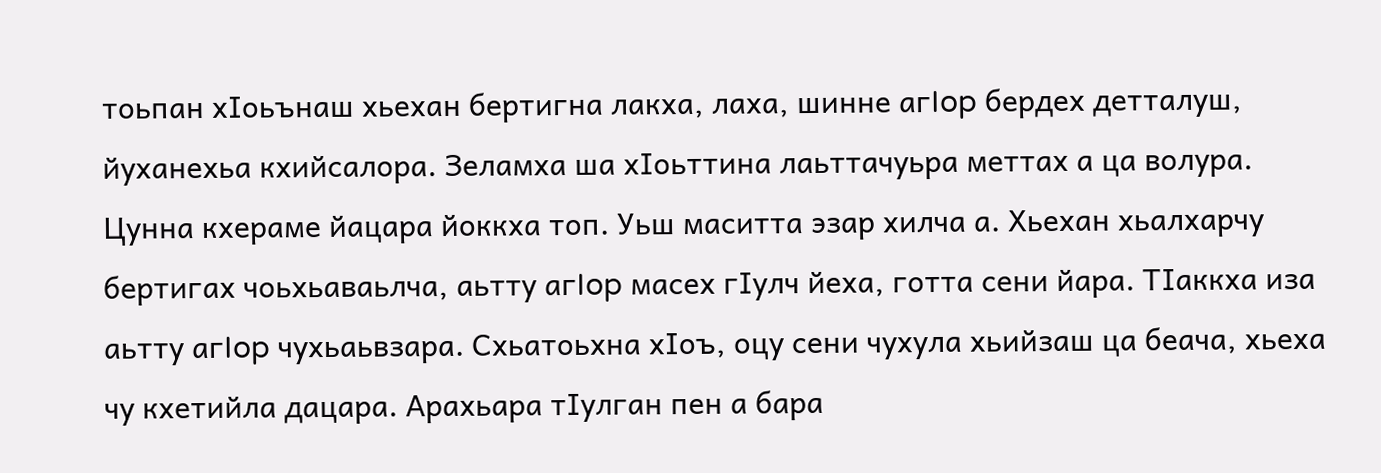тоьпан хIоьънаш хьехан бертигна лакха, лаха, шинне aгIop бердех детталуш, йуханехьа кхийсалора. Зеламха ша хIоьттина лаьттачуьра меттах а ца волура. Цунна кхераме йацара йоккха топ. Уьш маситта эзар хилча а. Хьехан хьалхарчу бертигах чоьхьаваьлча, аьтту aгIop масех гIулч йеха, готта сени йара. ТIаккха иза аьтту aгIop чухьаьвзара. Схьатоьхна хIоъ, оцу сени чухула хьийзаш ца беача, хьеха чу кхетийла дацара. Арахьара тIулган пен а бара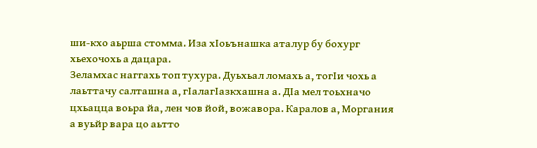ши-кхо аьрша стомма. Иза хIоьънашка аталур бу бохург хьехочохь а дацара.
Зеламхас наггахь топ тухура. Дуьхьал ломахь а, тогIи чохь а лаьттачу салташна а, гIалагIазкхашна а. ДIа мел тоьхначо цхьацца воьра йа, лен чов йой, вожавора. Каралов а, Моргания а вуьйр вара цо аьтто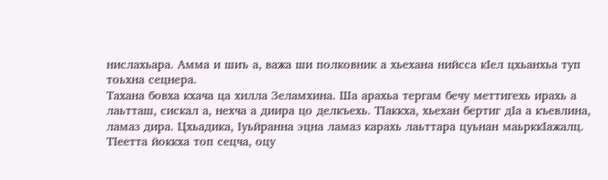нислахьара. Амма и шиъ а, важа ши полковник а хьехана нийсса кIел цхьанхьа туп тоьхна сецнера.
Тахана бовха кхача ца хилла Зеламхина. Ша арахьа тергам бечу меттигехь ирахь а лаьтташ, сискал а, нехча а диира цо делкъехь. ТIаккха, хьехан бертиг дIа а къевлина, ламаз дира. Цхьадика, Iуьйранна эцна ламаз карахь лаьттара цуьнан маьрккIажалц. ТIеетта йоккха топ сецча, оцу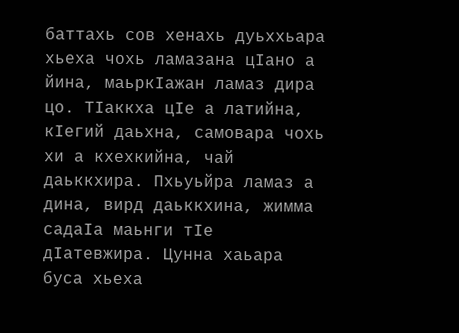баттахь сов хенахь дуьххьара хьеха чохь ламазана цIано а йина, маьркIажан ламаз дира цо. ТIаккха цIе а латийна, кIегий даьхна, самовара чохь хи а кхехкийна, чай даьккхира. Пхьуьйра ламаз а дина, вирд даьккхина, жимма садаIа маьнги тIе дIатевжира. Цунна хаьара буса хьеха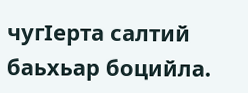чугIерта салтий баьхьар боцийла.